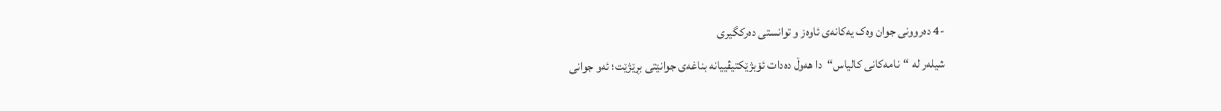-4 دەروونی جوان وەک یەکانەی ئاوەز و توانستی دەرکگیری
شیلەر لە “نامەکانی کالیاس“دا هەوڵ دەدات ئۆبژێکتیڤییانە بناغەی جوانێتی بڕێژێت؛ ئەو جوانی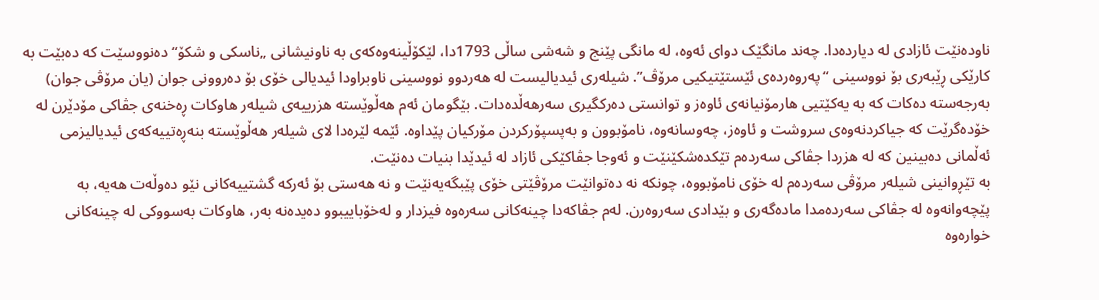ناودەنێت ئازادی لە دیاردەدا. چەند مانگێک دوای ئەوە، لە مانگی پێنج و شەشی ساڵی 1793دا، لێکۆڵینەوەکەی بە ناونیشانی „ناسکی و شکۆ“ دەنووسێت کە دەبێت بە کارێکی ڕێبەری بۆ نووسینی “پەروەردەی ئێستێتیکیی مرۆڤ”. شیلەری ئیدیالیست لە هەردوو نووسینی ناوبراودا ئیدیالی خۆی بۆ دەروونی جوان (یان مرۆڤی جوان) بەرجەستە دەکات کە بە یەکێتیی هارمۆنیانەی ئاوەز و توانستی دەرکگیری سەرهەڵدەدات. بێگومان ئەم هەڵوێستە هزرییەی شیلەر هاوکات ڕەخنەی جڤاکی مۆدێرن لە خۆدەگرێت کە جیاکردنەوەی سروشت و ئاوەز، چەوسانەوە، نامۆبوون و بەپسپۆرکردن مۆرکیان پێداوە. ئێمە لێرەدا لای شیلەر هەڵوێستە بنەڕەتییەکەی ئیدیالیزمی ئەڵمانی دەبینین کە لە هزردا جڤاکی سەردەم تێکدەشکێنێت و ئەوجا جڤاکێکی ئازاد لە ئیدێدا بنیات دەنێت.
بە تێڕوانینی شیلەر مرۆڤی سەردەم لە خۆی نامۆبووە، چونکە نە دەتوانێت مرۆڤێتی خۆی پێبگەیەنێت و نە هەستی بۆ ئەرکە گشتییەکانی نێو دەوڵەت هەیە، بە پێچەوانەوە لە جڤاکی سەردەمدا مادەگەری و بێدادی سەروەرن. لەم جڤاکەدا چینەکانی سەرەوە فیزدار و لەخۆباییبوو دەیدەنە بەر، هاوکات بەسووکی لە چینەکانی خوارەوە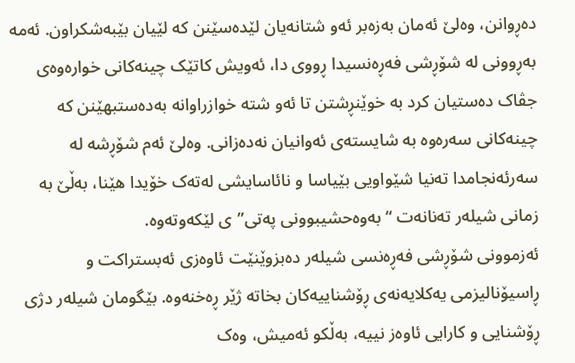دەڕوانن، وەلێ ئەمان بەزەبر ئەو شتانەیان لێدەسێنن کە لێیان بێبەشکراون. ئەمە بەڕوونی لە شۆڕشی فەڕەنسیدا ڕووی دا، ئەویش کاتێک چینەکانی خوارەوەی جڤاک دەستیان کرد بە خوێنڕشتن تا ئەو شتە خوازراوانە بەدەستبهێنن کە چینەکانی سەرەوە بە شایستەی ئەوانیان نەدەزانی. وەلێ ئەم شۆڕشە لە سەرئەنجامدا تەنیا شێواویی بێیاسا و نائاسایشی لەتەک خۆیدا هێنا، بەڵێ بە زمانی شیلەر تەنانەت “بەوەحشیبوونی پەتی”ی لێکەوتەوە.
ئەزموونی شۆڕشی فەڕەنسی شیلەر دەبزوێنێت ئاوەزی ئەبستراکت و ڕاسیۆنالیزمی یەکلایەنەی ڕۆشناییەکان بخاتە ژێر ڕەخنەوە. بێگومان شیلەر دژی ڕۆشنایی و کارایی ئاوەز نییە، بەڵکو ئەمیش، وەک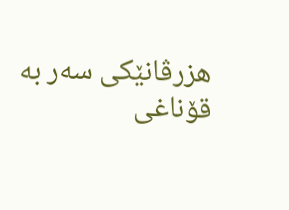هزرڤانێکی سەر بە قۆناغی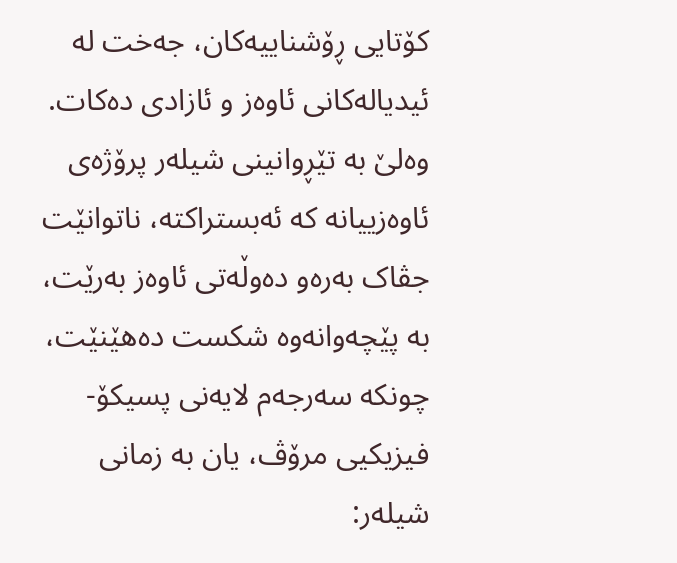کۆتایی ڕۆشناییەکان، جەخت لە ئیدیالەکانی ئاوەز و ئازادی دەکات. وەلێ بە تێڕوانینی شیلەر پرۆژەی ئاوەزییانە کە ئەبستراکتە، ناتوانێت جڤاک بەرەو دەوڵەتی ئاوەز بەرێت، بە پێچەوانەوە شکست دەهێنێت، چونکە سەرجەم لایەنی پسیکۆ-فیزیکیی مرۆڤ، یان بە زمانی شیلەر: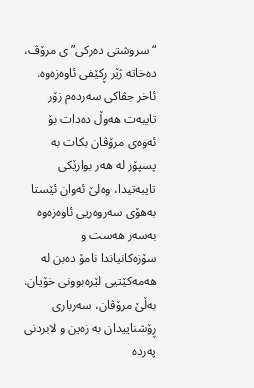“سروشتی دەرکی”ی مرۆڤ، دەخاتە ژێر ڕکێفی ئاوەزەوە. ئاخر جڤاکی سەردەم زۆر تایبەت هەوڵ دەدات بۆ ئەوەی مرۆڤان بکات بە پسپۆر لە هەر بوارێکی تایبەتیدا، وەلێ ئەوان ئێستا بەهۆی سەروەریی ئاوەزەوە بەسەر هەست و سۆزەکانیاندا نامۆ دەبن لە هەمەکێتیی لێرەبوونی خۆیان. بەڵێ مرۆڤان، سەرباری ڕۆشناییدان بە زەین و لابردنی پەردە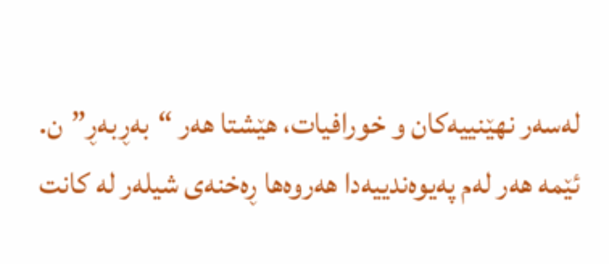لەسەر نهێنییەکان و خورافیات، هێشتا هەر “بەڕبەڕ”ن.
ئێمە هەر لەم پەیوەندییەدا هەروەها ڕەخنەی شیلەر لە کانت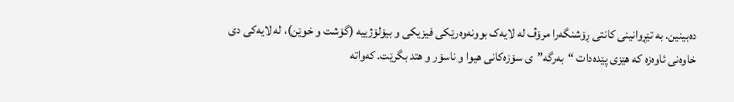دەبینین. بە تێڕوانینی کانتی ڕۆشنگەرا مرۆڤ لە لایەک بوونەوەرێکی فیزیکی و بیۆلۆژییە (گۆشت و خوێن)، لە لایەکی دی خاوەنی ئاوەزە کە هێزی پێدەدات “بەرگە”ی سۆزەکانی هیوا و ناسۆر و هتد بگرێت. کەواتە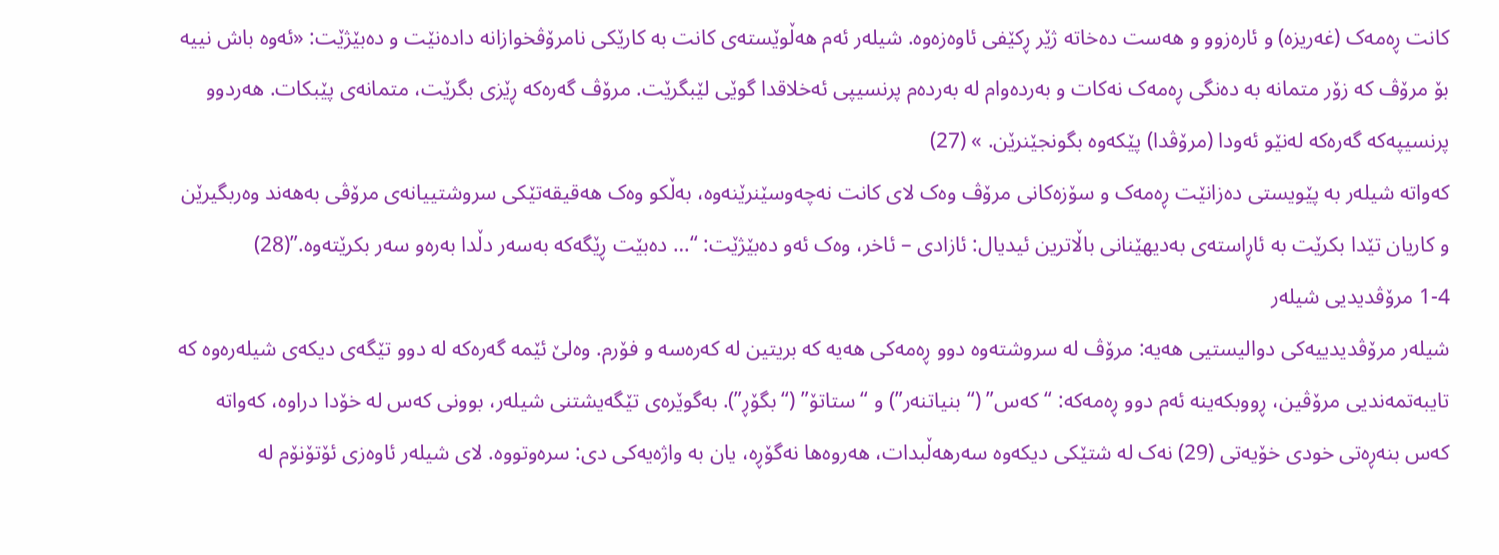کانت ڕەمەک (غەریزە) و ئارەزوو و هەست دەخاتە ژێر ڕکێفی ئاوەزەوە. شیلەر ئەم هەڵوێستەی کانت بە کارێکی نامرۆڤخوازانە دادەنێت و دەبێژێت: «ئەوە باش نییە بۆ مرۆڤ کە زۆر متمانە بە دەنگی ڕەمەک نەکات و بەردەوام لە بەردەم پرنسیپی ئەخلاقدا گوێی لێبگرێت. مرۆڤ گەرەکە ڕێزی بگرێت، متمانەی پێبکات. هەردوو پرنسیپەکە گەرەکە لەنێو ئەودا (مرۆڤدا) پێکەوە بگونجێنرێن. » (27)
کەواتە شیلەر بە پێویستی دەزانێت ڕەمەک و سۆزەکانی مرۆڤ وەک لای کانت نەچەوسێنرێنەوە، بەڵکو وەک هەقیقەتێکی سروشتییانەی مرۆڤی بەهەند وەربگیرێن و کاریان تێدا بکرێت بە ئاڕاستەی بەدیهێنانی باڵاترین ئیدیال: ئازادی – ئاخر، وەک ئەو دەبێژێت: “… دەبێت ڕێگەکە بەسەر دڵدا بەرەو سەر بکرێتەوە.”(28)
1-4 مرۆڤدیدیی شیلەر
شیلەر مرۆڤدیدییەکی دوالیستیی هەیە: مرۆڤ لە سروشتەوە دوو ڕەمەکی هەیە کە بریتین لە کەرەسە و فۆرم. وەلێ ئێمە گەرەکە لە دوو تێگەی دیکەی شیلەرەوە کە تایبەتمەندیی مرۆڤین، ڕووبکەینە ئەم دوو ڕەمەکە: “کەس” (“بنیاتنەر”) و “ستاتۆ” (“بگۆڕ”). بەگوێرەی تێگەیشتنی شیلەر، بوونی کەس لە خۆدا دراوە، کەواتە کەس بنەڕەتی خودی خۆیەتی (29) نەک لە شتێکی دیکەوە سەرهەڵبدات، هەروەها نەگۆڕە، یان بە واژەیەکی دی: سرەوتووە. لای شیلەر ئاوەزی ئۆتۆنۆم لە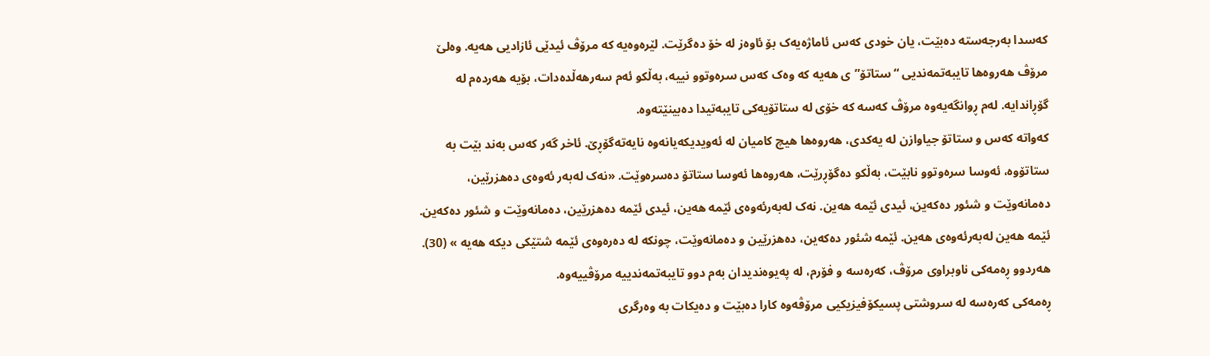کەسدا بەرجەستە دەبێت، یان خودی کەس ئاماژەیەک بۆ ئاوەز لە خۆ دەگرێت. لێرەوەیە کە مرۆڤ ئیدێی ئازادیی هەیە. وەلێ مرۆڤ هەروەها تایبەتمەندیی “ستاتۆ”ی هەیە کە وەک کەس سرەوتوو نییە، بەڵکو ئەم سەرهەڵدەدات، بۆیە هەردەم لە گۆڕاندایە. لەم ڕوانگەیەوە مرۆڤ کەسە کە خۆی لە ستاتۆیەکی تایبەتیدا دەبینێتەوە.
کەواتە کەس و ستاتۆ جیاوازن لە یەکدی، هەروەها هیچ کامیان لە ئەویدیکەیانەوە نایەتەگۆڕێ. ئاخر گەر کەس بەند بێت بە ستاتۆوە، ئەوسا سرەوتوو نابێت، بەڵکو دەگۆڕرێت، هەروەها ئەوسا ستاتۆ دەسرەوێت. «نەک لەبەر ئەوەی دەهزرێین، دەمانەوێت و شئور دەکەین، ئیدی ئێمە هەین. نەک لەبەرئەوەی ئێمە هەین، ئیدی ئێمە دەهزرێین، دەمانەوێت و شئور دەکەین. ئێمە هەین لەبەرئەوەی هەین. ئێمە شئور دەکەین، دەهزرێین و دەمانەوێت، چونکە لە دەرەوەی ئێمە شتێکی دیکە هەیە » (30). هەردوو ڕەمەکی ناوبراوی مرۆڤ، کەرەسە و فۆرم، لە پەیوەندیدان بەم دوو تایبەتمەندییە مرۆڤییەوە.
ڕەمەکی کەرەسە لە سروشتی پسیکۆفیزیکیی مرۆڤەوە کارا دەبێت و دەیکات بە وەرگری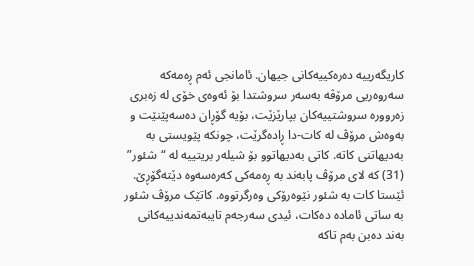کاریگەرییە دەرەکییەکانی جیهان. ئامانجی ئەم ڕەمەکە سەروەریی مرۆڤە بەسەر سروشتدا بۆ ئەوەی خۆی لە زەبری زەروورە سروشتییەکان بپارێزێت، بۆیە گۆڕان دەسەپێنێت و بەوەش مرۆڤ لە کات-دا ڕادەگرێت، چونکە پێویستی بە بەدیهاتنی کاتە. کاتی بەدیهاتوو بۆ شیلەر بریتییە لە “شئور” (31) کە لای مرۆڤ پابەند بە ڕەمەکی کەرەسەوە دێتەگۆڕێ. ئێستا کات بە شئور نێوەرۆکی وەرگرتووە. کاتێک مرۆڤ شئور بە ساتی ئامادە دەکات، ئیدی سەرجەم تایبەتمەندییەکانی بەند دەبن بەم تاکە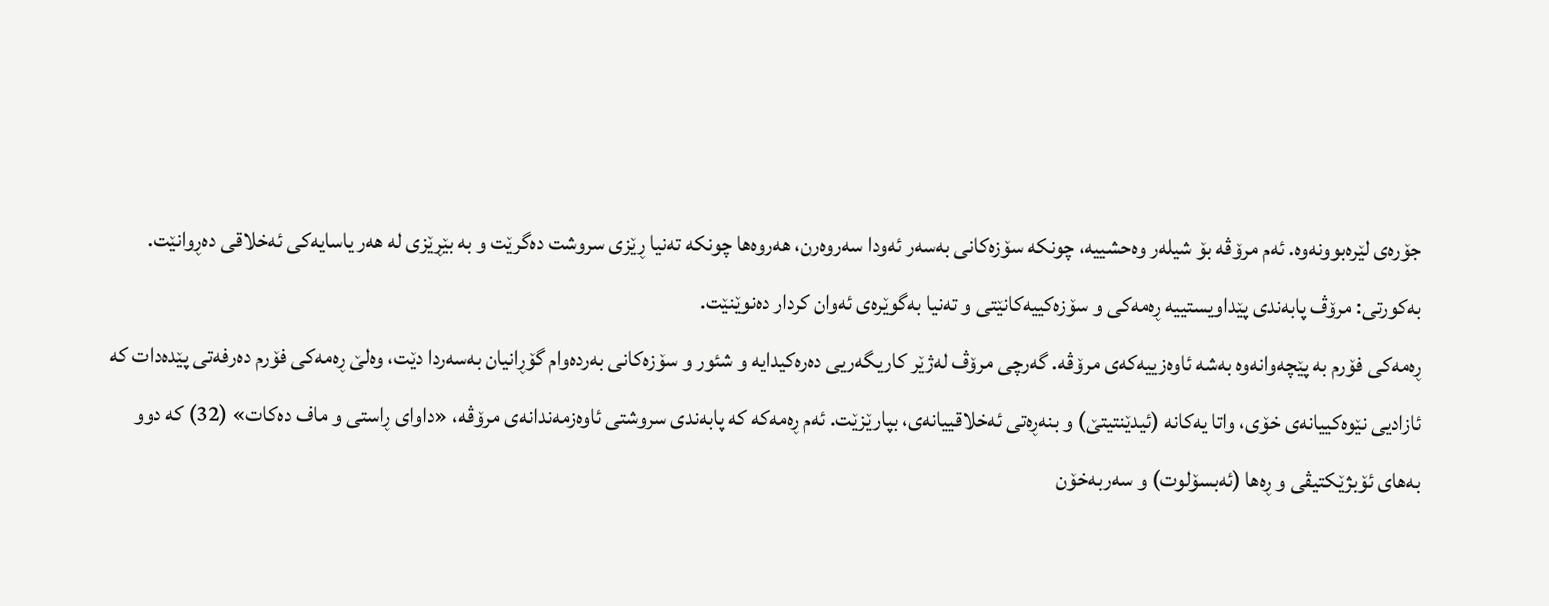جۆرەی لێرەبوونەوە. ئەم مرۆڤە بۆ شیلەر وەحشییە، چونکە سۆزەکانی بەسەر ئەودا سەروەرن، هەروەها چونکە تەنیا ڕێزی سروشت دەگرێت و بە بێڕێزی لە هەر یاسایەکی ئەخلاقی دەڕوانێت. بەکورتی: مرۆڤ پابەندی پێداویستییە ڕەمەکی و سۆزەکییەکانێتی و تەنیا بەگوێرەی ئەوان کردار دەنوێنێت.
ڕەمەکی فۆرم بە پێچەوانەوە بەشە ئاوەزییەکەی مرۆڤە. گەرچی مرۆڤ لەژێر کاریگەریی دەرەکیدایە و شئور و سۆزەکانی بەردەوام گۆڕانیان بەسەردا دێت، وەلێ ڕەمەکی فۆرم دەرفەتی پێدەدات کە ئازادیی نێوەکییانەی خۆی، واتا یەکانە (ئیدێنتیتێ) و بنەڕەتی ئەخلاقییانەی، بپارێزێت. ئەم ڕەمەکە کە پابەندی سروشتی ئاوەزمەندانەی مرۆڤە، «داوای ڕاستی و ماف دەکات» (32) کە دوو بەهای ئۆبژێکتیڤی و ڕەها (ئەبسۆلوت) و سەربەخۆن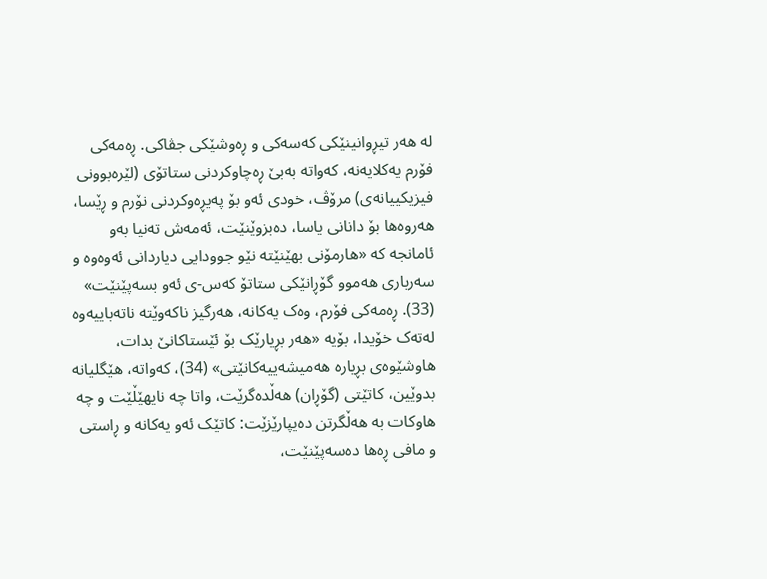لە هەر تیڕوانینێکی کەسەکی و ڕەوشێکی جڤاکی. ڕەمەکی فۆرم یەکلایەنە، کەواتە بەبێ ڕەچاوکردنی ستاتۆی (لێرەبوونی فیزیکییانەی) مرۆڤ، خودی ئەو بۆ پەیڕەوکردنی نۆرم و ڕێسا، هەروەها بۆ دانانی یاسا، دەبزوێنێت، ئەمەش تەنیا بەو ئامانجە کە «هارمۆنی بهێنێتە نێو جوودایی دیاردانی ئەوەوە و سەرباری هەموو گۆڕانێکی ستاتۆ کەس-ی ئەو بسەپێنێت» (33). ڕەمەکی فۆرم، وەک یەکانە، هەرگیز ناکەوێتە ناتەباییەوە لەتەک خۆیدا، بۆیە «هەر بڕیارێک بۆ ئێستاکانێ بدات، هاوشێوەی بڕیارە هەمیشەییەکانێتی» (34)، کەواتە، هێگلیانە بدوێین، کاتێتی (گۆڕان) هەڵدەگرێت، واتا چە نایهێڵێت و چە هاوکات بە هەڵگرتن دەیپارێزێت: کاتێک ئەو یەکانە و ڕاستی و مافی ڕەها دەسەپێنێت،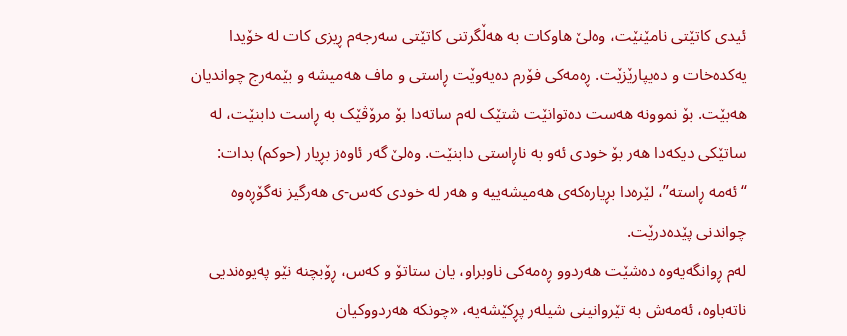ئیدی کاتێتی نامێنێت، وەلێ هاوکات بە هەڵگرتنی کاتێتی سەرجەم ڕیزی کات لە خۆیدا یەکدەخات و دەیپارێزێت. ڕەمەکی فۆرم دەیەوێت ڕاستی و ماف هەمیشە و بێمەرج چواندیان هەبێت. بۆ نموونە هەست دەتوانێت شتێک لەم ساتەدا بۆ مرۆڤێک بە ڕاست دابنێت، لە ساتێکی دیکەدا هەر بۆ خودی ئەو بە ناڕاستی دابنێت. وەلێ گەر ئاوەز بڕیار (حوکم) بدات: “ئەمە ڕاستە”، لێرەدا بڕیارەکەی هەمیشەییە و هەر لە خودی کەس-ی هەرگیز نەگۆڕەوە چواندنی پێدەدرێت.
لەم ڕوانگەیەوە دەشێت هەردوو ڕەمەکی ناوبراو، یان ستاتۆ و کەس، ڕۆبچنە نێو پەیوەندیی ناتەباوە، ئەمەش بە تێروانینی شیلەر پڕکێشەیە، «چونکە هەردووکیان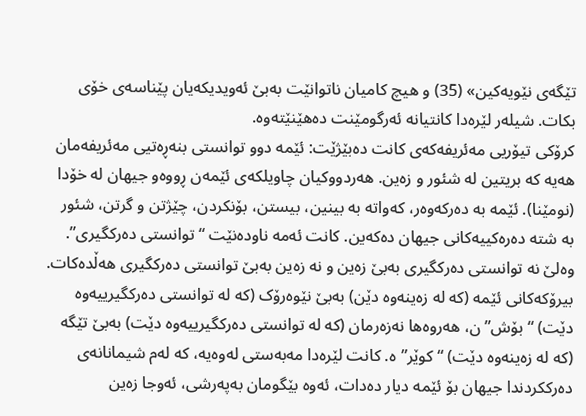تێگەی نێویەکین» (35) و هیچ کامیان ناتوانێت بەبێ ئەویدیکەیان پێناسەی خۆی بکات. شیلەر لێرەدا کانتیانە ئەرگومێنت دەهێنێتەوە.
کرۆکی تیۆریی مەئریفەکەی کانت دەبێژێت: ئێمە دوو توانستی بنەڕەتیی مەئریفەمان هەیە کە بریتین لە شئور و زەین. هەردووکیان چاویلکەی ئێمەن ڕووەو جیهان لە خۆدا (نومێنا). ئێمە بە دەرکەوەر، کەواتە بە بینین، بیستن، بۆنکردن، چێژتن و گرتن، شئور بە شتە دەرەکییەکانی جیهان دەکەین. کانت ئەمە ناودەنێت “توانستی دەرکگیری”. وەلێ نە توانستی دەرکگیری بەبێ زەین و نە زەین بەبێ توانستی دەرکگیری هەڵدەکات. بیرۆکەکانی ئێمە (کە لە زەینەوە دێن) بەبێ نێوەرۆک (کە لە توانستی دەرکگیرییەوە دێت) “بۆش”ن، هەروەها نەزەرمان (کە لە توانستی دەرکگیرییەوە دێت) بەبێ تێگە (کە لە زەینەوە دێت) “کوێر”ە. کانت لێرەدا مەبەستی لەوەیە، کە لەم شیمانانەی دەرککردندا جیهان بۆ ئێمە دیار دەدات، ئەوە بێگومان بەپەرشی، ئەوجا زەین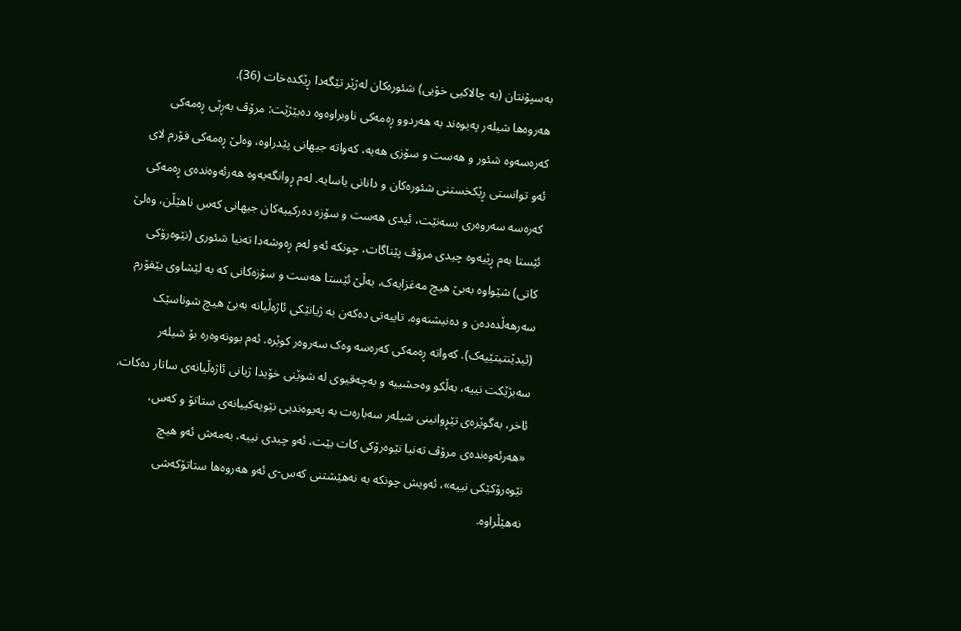بەسپۆنتان (بە چالاکیی خۆیی) شئورەکان لەژێر تێگەدا ڕێکدەخات (36).
هەروەها شیلەر پەیوەند بە هەردوو ڕەمەکی ناوبراوەوە دەبێژێت: مرۆڤ بەڕێی ڕەمەکی کەرەسەوە شئور و هەست و سۆزی هەیە، کەواتە جیهانی پێدراوە، وەلێ ڕەمەکی فۆرم لای ئەو توانستی ڕێکخستنی شئورەکان و دانانی یاسایە. لەم ڕوانگەیەوە هەرئەوەندەی ڕەمەکی کەرەسە سەروەری بسەنێت، ئیدی هەست و سۆزە دەرکییەکان جیهانی کەس ناهێڵن، وەلێ ئێستا بەم ڕێیەوە چیدی مرۆڤ پێناگات، چونکە ئەو لەم ڕەوشەدا تەنیا شئوری (نێوەرۆکی کاتی) شێواوە بەبێ هیچ مەغزایەک، بەڵێ ئێستا هەست و سۆزەکانی کە بە لێشاوی بێفۆرم سەرهەڵدەدەن و دەنیشنەوە، تایبەتی دەکەن بە ژیانێکی ئاژەڵیانە بەبێ هیچ شوناسێک (ئیدێنتیتێیەک). کەواتە ڕەمەکی کەرەسە وەک سەروەر کوێرە. ئەم بوونەوەرە بۆ شیلەر سەبژێکت نییە، بەڵکو وەحشییە و بەچەقیوی لە شوێنی خۆیدا ژیانی ئاژەڵیانەی ساتار دەکات. ئاخر، بەگوێرەی تێڕوانینی شیلەر سەبارەت بە پەیوەندیی نێویەکییانەی ستاتۆ و کەس، «هەرئەوەندەی مرۆڤ تەنیا نێوەرۆکی کات بێت، ئەو چیدی نییە، بەمەش ئەو هیچ نێوەرۆکێکی نییە»، ئەویش چونکە بە نەهێشتنی کەس-ی ئەو هەروەها ستاتۆکەشی نەهێڵراوە.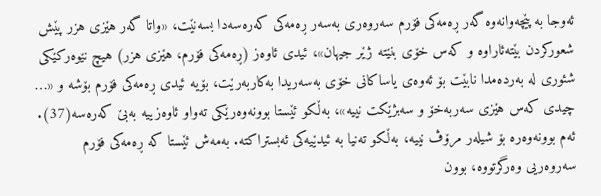ئەوجا بە پێچەوانەوە گەر ڕەمەکی فۆرم سەروەری بەسەر ڕەمەکی کەرەسەدا بسەنێت، «واتا گەر هێزی هزر پێش شعورکردن بێتەئاراوە و کەس خۆی بنێتە ژێر جیهان»، ئیدی ئاوەز (ڕەمەکی فۆرم، هێزی هزر) هیچ نێوەرکێکی شئوری لە بەردەمدا نابێت بۆ ئەوەی یاساکانی خۆی بەسەریدا بەکاربەرێت، بۆیە ئیدی ڕەمەکی فۆرم بۆشە و «… چیدی کەس هێزی سەربەخۆ و سەبژێکت نییە»، بەڵکو ئێستا بوونەوەرێکی تەواو ئاوەزییە بەبێ کەرەسە(37). ئەم بوونەوەرە بۆ شیلەر مرۆڤ نییە، بەڵکو تەنیا بە ئیدێیەکی ئەبستراکتە. بەمەش ئێستا کە ڕەمەکی فۆرم سەروەریی وەرگرتووە، بوون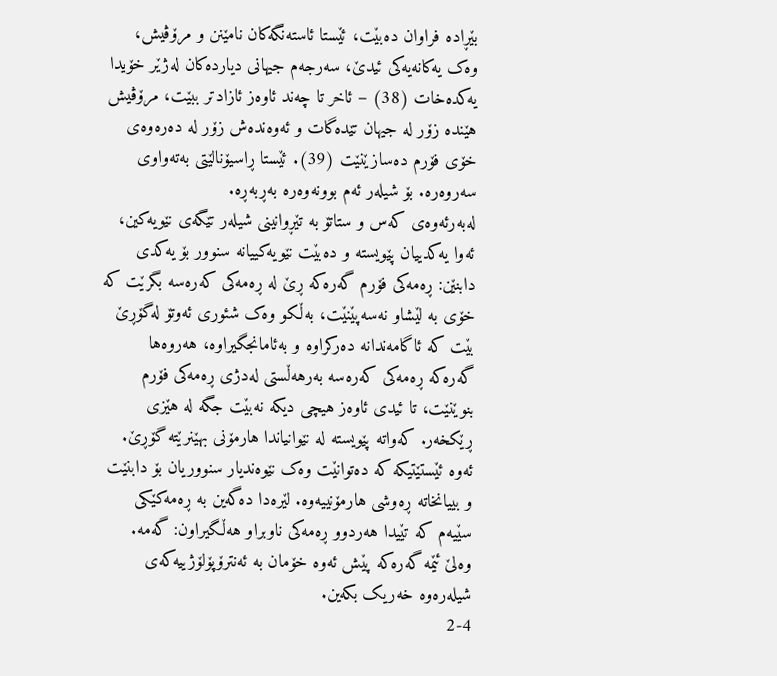بێڕادە فراوان دەبێت، ئێستا ئاستەنگەکان نامێنن و مرۆڤیش، وەک یەکانەیەکی ئیدێ، سەرجەم جیهانی دیاردەکان لەژێر خۆیدا یەکدەخات (38) – ئاخر تا چەند ئاوەز ئازادتر ببێت، مرۆڤیش هێندە زۆر لە جیهان تێدەگات و ئەوەندەش زۆر لە دەرەوەی خۆی فۆرم دەسازێنێت (39). ئێستا ڕاسیۆنالێتی بەتەواوی سەروەرە. بۆ شیلەر ئەم بوونەوەرە بەڕبەڕە.
لەبەرئەوەی کەس و ستاتۆ بە تێڕوانینی شیلەر تێگەی نێویەکین، ئەوا یەکدییان پێویستە و دەبێت نێویەکییانە سنوور بۆ یەکدی دابنێن: ڕەمەکی فۆرم گەرەکە ڕێ لە ڕەمەکی کەرەسە بگرێت کە خۆی بە لێشاو نەسەپێنێت، بەڵکو وەک شئوری ئەوتۆ لەگۆڕێ بێت کە ئاگامەندانە دەرکراوە و بەئامانجگیراوە، هەروەها گەرەکە ڕەمەکی کەرەسە بەرهەڵستی لەدژی ڕەمەکی فۆرم بنوێنێت، تا ئیدی ئاوەز هیچی دیکە نەبێت جگە لە هێزی ڕێکخەر. کەواتە پێویستە لە نێوانیاندا هارمۆنی بهێنرێتە گۆڕێ. ئەوە ئێستێتیکە کە دەتوانێت وەک نێوەندیار سنووریان بۆ دابنێت و بییانخاتە ڕەوشی هارمۆنییەوە. لێرەدا دەگەین بە ڕەمەکێکی سێیەم کە تێیدا هەردوو ڕەمەکی ناوبراو هەڵگیراون: گەمە. وەلێ ئێمە گەرەکە پێش ئەوە خۆمان بە ئەنترۆپۆلۆژییەکەی شیلەرەوە خەریک بکەین.
2-4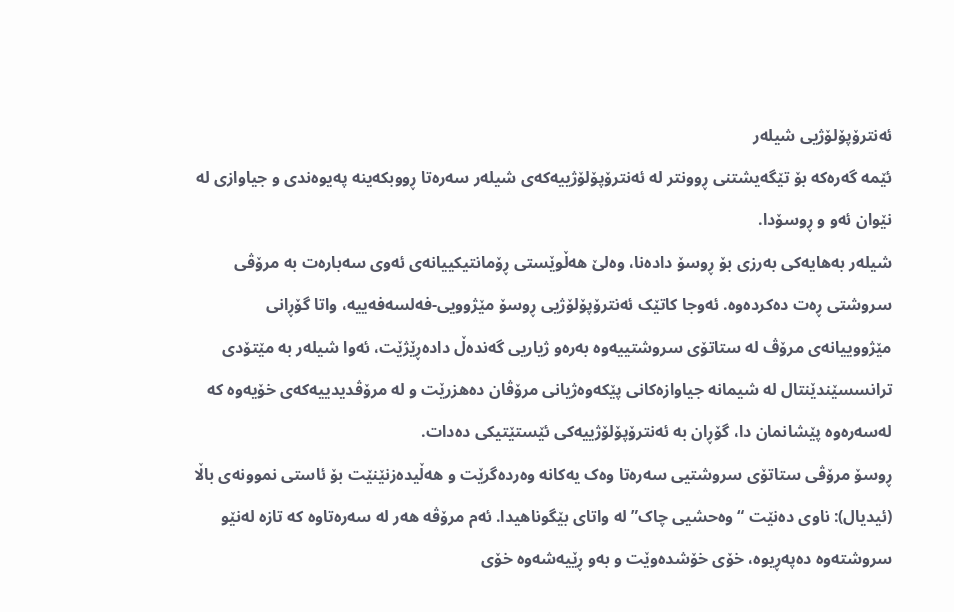ئەنترۆپۆلۆژیی شیلەر
ئێمە گەرەکە بۆ تێگەیشتنی ڕوونتر لە ئەنترۆپۆلۆژییەکەی شیلەر سەرەتا ڕووبکەینە پەیوەندی و جیاوازی لە نێوان ئەو و ڕوسۆدا.
شیلەر بەهایەکی بەرزی بۆ ڕوسۆ دادەنا، وەلێ هەڵوێستی ڕۆمانتیکییانەی ئەوی سەبارەت بە مرۆڤی سروشتی ڕەت دەکردەوە. ئەوجا کاتێک ئەنترۆپۆلۆژیی ڕوسۆ مێژوویی-فەلسەفەییە، واتا گۆڕانی مێژووییانەی مرۆڤ لە ستاتۆی سروشتییەوە بەرەو ژیاریی گەندەڵ دادەڕێژێت، ئەوا شیلەر بە مێتۆدی ترانسسێندێنتال لە شیمانە جیاوازەکانی پێکەوەژیانی مرۆڤان دەهزرێت و لە مرۆڤدیدییەکەی خۆیەوە کە لەسەرەوە پێشانمان دا، گۆڕان بە ئەنترۆپۆلۆژییەکی ئێستێتیکی دەدات.
ڕوسۆ مرۆڤی ستاتۆی سروشتیی سەرەتا وەک یەکانە وەردەگرێت و هەڵیدەزنێنێت بۆ ئاستی نموونەی باڵا (ئیدیال): ناوی دەنێت “وەحشیی چاک” لە واتای بێگوناهیدا. ئەم مرۆڤە هەر لە سەرەتاوە کە تازە لەنێو سروشتەوە دەپەڕیوە، خۆی خۆشدەوێت و بەو ڕێیەشەوە خۆی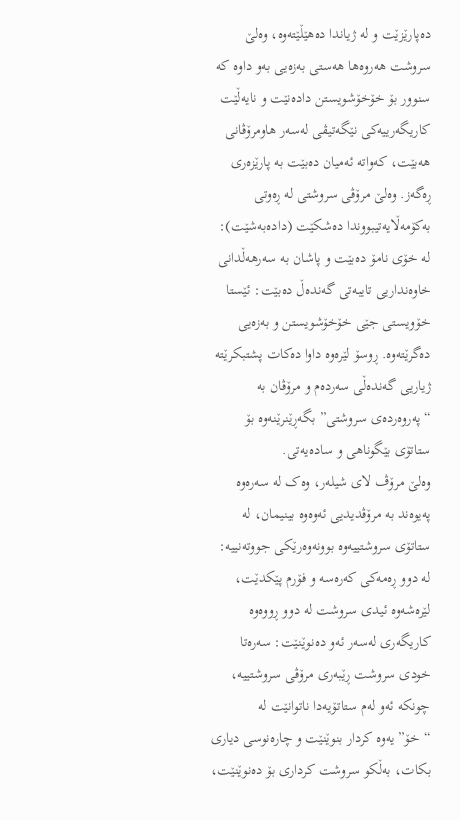دەپارێزێت و لە ژیاندا دەهێڵێتەوە، وەلێ سروشت هەروەها هەستی بەزەیی بەو داوە کە سنوور بۆ خۆخۆشویستن دادەنێت و نایەڵێت کاریگەرییەکی نێگەتیڤی لەسەر هاومرۆڤانی هەبێت، کەواتە ئەمیان دەبێت بە پارێزەری ڕەگەز. وەلێ مرۆڤی سروشتی لە ڕەوتی بەکۆمەڵایەتیبووندا دەشکێت (دادەبەشێت): لە خۆی نامۆ دەبێت و پاشان بە سەرهەڵدانی خاوەنداریی تایبەتی گەندەڵ دەبێت: ئێستا خۆویستی جێی خۆخۆشویستن و بەزەیی دەگرێتەوە. ڕوسۆ لێرەوە داوا دەکات پشتبکرێتە ژیاریی گەندەڵی سەردەم و مرۆڤان بە “پەروەردەی سروشتی” بگەڕێنرێنەوە بۆ ستاتۆی بێگوناهی و سادەیەتی.
وەلێ مرۆڤ لای شیلەر، وەک لە سەرەوە پەیوەند بە مرۆڤدیدیی ئەوەوە بینیمان، لە ستاتۆی سروشتییەوە بوونەوەرێکی جووتەنییە: لە دوو ڕەمەکی کەرەسە و فۆرم پێکدێت، لێرەشەوە ئیدی سروشت لە دوو ڕووەوە کاریگەری لەسەر ئەو دەنوێنێت: سەرەتا خودی سروشت ڕێبەری مرۆڤی سروشتییە، چونکە ئەو لەم ستاتۆیەدا ناتوانێت لە “خۆ”یەوە کردار بنوێنێت و چارەنوسی دیاری بکات، بەڵکو سروشت کرداری بۆ دەنوێنێت،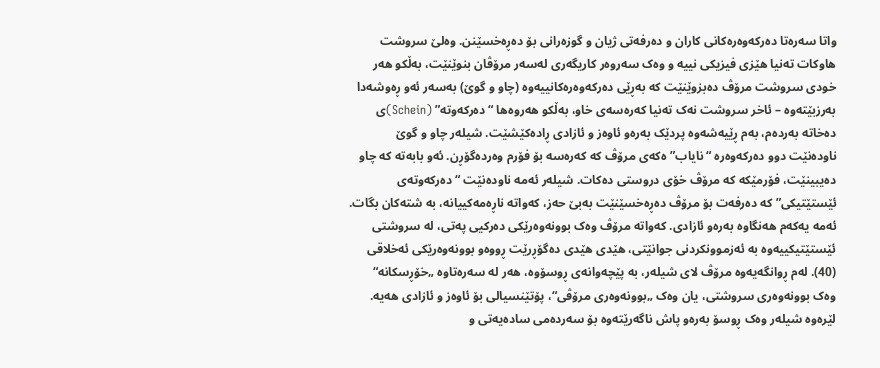واتا سەرەتا دەرکەوەرەکانی کاران و دەرفەتی ژیان و گوزەرانی بۆ دەڕەخسێنن. وەلێ سروشت هاوکات تەنیا هێزی فیزیکی نییە و وەک سەروەر کاریگەری لەسەر مرۆڤان بنوێنێت، بەڵکو هەر خودی سروشت مرۆڤ دەبزوێنێت کە بەڕێی دەرکەوەرەکانییەوە (چاو و گوێ) بەسەر ئەو ڕەوشەدا بەرزبێتەوە – ئاخر سروشت نەک تەنیا کەرەسەی خاو، بەڵکو هەروەها “دەرکەوتە” (Schein)ی دەخاتە بەردەم، بەم ڕێیەشەوە پردێک بەرەو ئاوەز و ئازادی ڕادەکێشێت. شیلەر چاو و گوێ ناودەنێت دوو دەرکەوەرە “نایاب”ەکەی مرۆڤ کە کەرەسە بۆ فۆرم وەردەگۆڕن. ئەو بابەتە کە چاو دەیبینێت، فۆرمێکە کە مرۆڤ خۆی دروستی دەکات. شیلەر ئەمە ناودەنێت “دەرکەوتەی ئێستێتیکی” کە دەرفەت بۆ مرۆڤ دەڕەخسێنێت بەبێ حەز، کەواتە ناڕەمەکییانە، بە شتەکان بگات. ئەمە یەکەم هەنگاوە بەرەو ئازادی. کەواتە مرۆڤ وەک بوونەوەرێکی دەرکیی پەتی، لە سروشتی ئێستێتیکییەوە بە ئەزموونکردنی جوانێتی، هێدی هێدی دەگۆڕرێت ڕووەو بوونەوەرێکی ئەخلاقی (40). لەم ڕوانگەیەوە مرۆڤ لای شیلەر، بە پێچەوانەی ڕوسۆوە، هەر لە سەرەتاوە „خۆڕسکانە“ وەک بوونەوەری سروشتی، یان وەک „بوونەوەری مرۆڤی“، پۆتێنسیالی بۆ ئاوەز و ئازادی هەیە. لێرەوە شیلەر وەک ڕوسۆ بەرەو پاش ناگەرێتەوە بۆ سەردەمی سادەیەتی و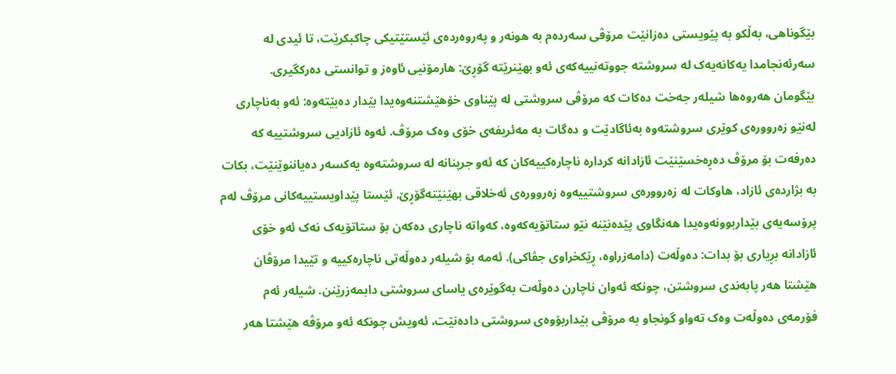بێگوناهی، بەڵکو بە پێویستی دەزانێت مرۆڤی سەردەم بە هونەر و پەروەردەی ئێستێتیکی چاکبکرێت، تا ئیدی لە سەرئەنجامدا یەکانەیەک لە سروشتە جووتەنییەکەی ئەو بهێنرێتە گۆڕێ: هارمۆنیی ئاوەز و توانستی دەرکگیری.
بێگومان هەروەها شیلەر جەخت دەکات کە مرۆڤی سروشتی لە پێناوی خۆهێشتنەوەیدا بێدار دەبێتەوە: ئەو بەناچاری لەنێو زەروورەی کوێری سروشتەوە بەئاگادێت و دەگات بە مەئریفەی خۆی وەک مرۆڤ. ئەوە ئازادیی سروشتییە کە دەرفەت بۆ مرۆڤ دەڕەخسێنێت ئازادانە کردارە ناچارەکییەکان کە ئەو جرپنانە لە سروشتەوە یەکسەر دەیاننوێنێت، بکات بە بژاردەی ئازاد، هاوکات لە زەروورەی سروشتییەوە زەروورەی ئەخلاقی بهێنێتەگۆڕێ. ئێستا پێداویستییەکانی مرۆڤ لەم پرۆسەیەی بێداربوونەوەیدا هەنگاوی پێدەنێنە نێو ستاتۆیەکەوە، کەواتە ناچاری دەکەن بۆ ستاتۆیەک نەک ئەو خۆی ئازادانە بڕیاری بۆ بدات: دەوڵەت (دامەزراوە، ڕێکخراوی جڤاکی). ئەمە بۆ شیلەر دەوڵەتی ناچارەکییە و تێیدا مرۆڤان هێشتا هەر پابەندی سروشتن، چونکە ئەوان ناچارن دەوڵەت بەگوێرەی یاسای سروشتی دابمەزرێنن. شیلەر ئەم فۆرمەی دەوڵەت وەک تەواو گونجاو بە مرۆڤی بێداربۆوەی سروشتی دادەنێت، ئەویش چونکە ئەو مرۆڤە هێشتا هەر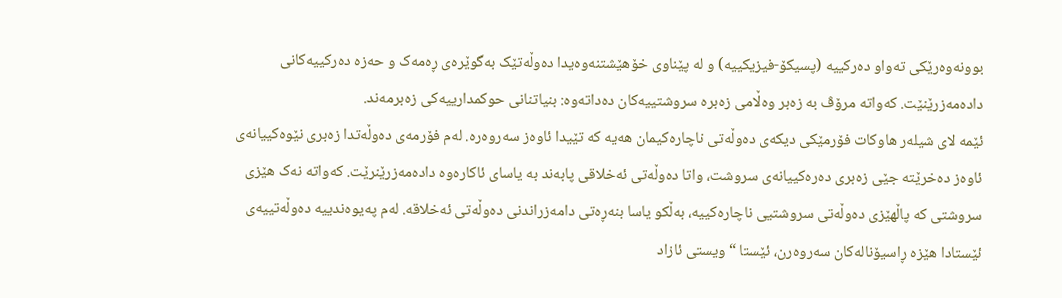بوونەوەرێکی تەواو دەرکییە (پسیکۆ-فیزیکییە) و لە پێناوی خۆهێشتنەوەیدا دەوڵەتێک بەگوێرەی ڕەمەک و حەزە دەرکییەکانی دادەمەزرێنێت. کەواتە مرۆڤ بە زەبر وەڵامی زەبرە سروشتییەکان دەداتەوە: بنیاتنانی حوکمدارییەکی زەبرمەند.
ئێمە لای شیلەر هاوکات فۆرمێکی دیکەی دەوڵەتی ناچارەکیمان هەیە کە تێیدا ئاوەز سەروەرە. لەم فۆرمەی دەوڵەتدا زەبری نێوەکییانەی ئاوەز دەخرێتە جێی زەبری دەرەکییانەی سروشت، واتا دەوڵەتی ئەخلاقی پابەند بە یاسای ئاکارەوە دادەمەزرێنرێت. کەواتە نەک هێزی سروشتی کە پاڵهێزی دەوڵەتی سروشتیی ناچارەکییە، بەڵکو یاسا بنەڕەتی دامەزراندنی دەوڵەتی ئەخلاقە. لەم پەیوەندییە دەوڵەتییەی ئێستادا هێزە ڕاسیۆنالەکان سەروەرن، ئێستا “ویستی ئازاد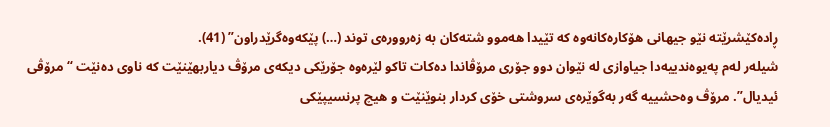ڕادەکێشرێتە نێو جیهانی هۆکارەکانەوە کە تێیدا هەموو شتەکان بە زەروورەی توند (…) پێکەوەگرێدراون” (41).
شیلەر لەم پەیوەندییەدا جیاوازی لە نێوان دوو جۆری مرۆڤاندا دەکات تاکو لێرەوە جۆرێکی دیکەی مرۆڤ دیاربهێنێت کە ناوی دەنێت “مرۆڤی ئیدیال”. مرۆڤ وەحشییە گەر بەگوێرەی سروشتی خۆی کردار بنوێنێت و هیچ پرنسیپێکی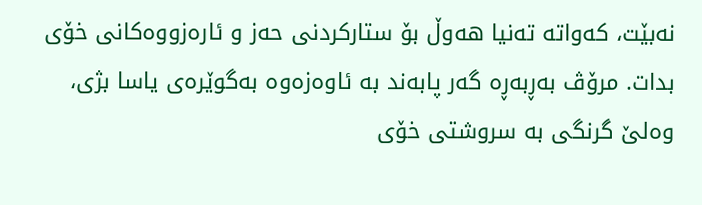نەبێت، کەواتە تەنیا هەوڵ بۆ ستارکردنی حەز و ئارەزووەکانی خۆی بدات. مرۆڤ بەڕبەڕە گەر پابەند بە ئاوەزەوە بەگوێرەی یاسا بژی، وەلێ گرنگی بە سروشتی خۆی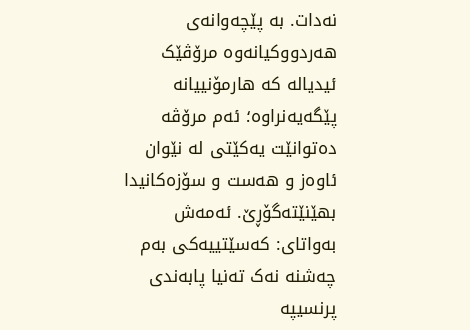نەدات. بە پێچەوانەی هەردووکیانەوە مرۆڤێک ئیدیالە کە هارمۆنییانە پێگەیەنراوە؛ ئەم مرۆڤە دەتوانێت یەکێتی لە نێوان ئاوەز و هەست و سۆزەکانیدا بهێنێتەگۆڕێ. ئەمەش بەواتای: کەسێتییەکی بەم چەشنە نەک تەنیا پابەندی پرنسیپە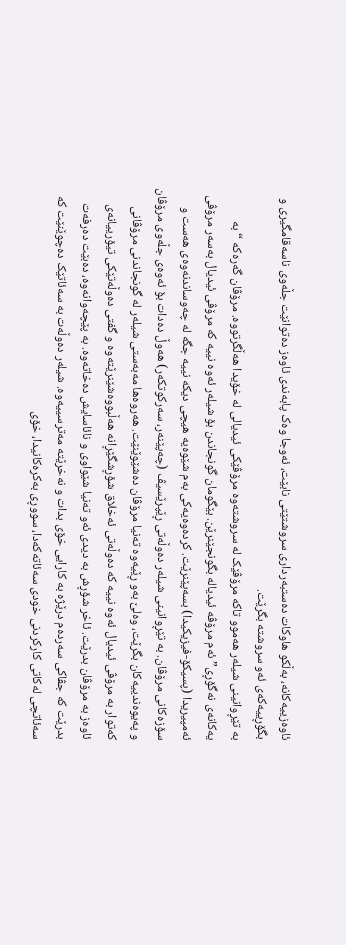ئاوەزییەکانە، بەڵکو هاوکات دەستبەرداری سروشتێتی نابێت، ئەوجا وەک پابەندی ئاوەز دەتوانێت جڵەوی ناسەقامگیری و بگۆڕییەکەی ئەو سروشتە بگرێت.
بە تێڕوانینی شیلەر هەموو تاکە مرۆڤێک لە سروشتەوە مرۆڤێکی ئیدیالی لە خۆیدا هەڵگرتووە. مرۆڤان گەرەکە “بە یەکانەی نەگۆڕی” ئەم مرۆڤە ئیدیالە بگونجێنرێن. بێگومان گونجاندن بۆ شیلەر ئەوە نییە کە مرۆڤی ئیدیال بەسەر مرۆڤی ئەمپیریدا (پسیکۆ-فیزیکیدا) بسەپێنرێت. کردەوەیەکی بەم شێوەیە هیچی دیکە نییە جگە لە چەوساندنەوەی هەست و سۆزەکانی مرۆڤان. بە تێڕوانینی شیلەر دەوڵەتی ڕێپرێسیڤ (چەپێنەر، سەرکوتکەر) هەوڵ دەدات بۆ ئەوەی جڵەوی مرۆڤان و پەیوەندییەکان بگرێت، وەلێ بەو ڕێیەوە تەنیا مرۆڤان دەشێوێنێت. هەروەها مەبەستی شیلەر لە گونجاندنی مرۆڤانی کەتوار بە مرۆڤی ئیدیال ئەوە نییە کە دەوڵەتی ئەخلاق شۆڕشگێڕانە هەڵبووەشێنرێتەوە و گفتی دەوڵەتێکی تیۆرییانەی ئاوەز بە مرۆڤان بدرێت. ئاخر شۆڕش بە دیدی ئەو تەنیا شێواوی و نائاسایش دەخاتەوە. بە پێچەوانەوە، دەبێت دەرفەت بدرێت کە جڤاکی سەردەم درێژە بە کارایی خۆی بدات و نەخرێتە مەترسییەوە. شیلەر دەوڵەت بە سەئاتێک دەچوێنێت کە سەئاتچی لەکاتی کارکردنی خودی سەئاتەکەدا، سووڕی بەکرەکانیدا، خۆی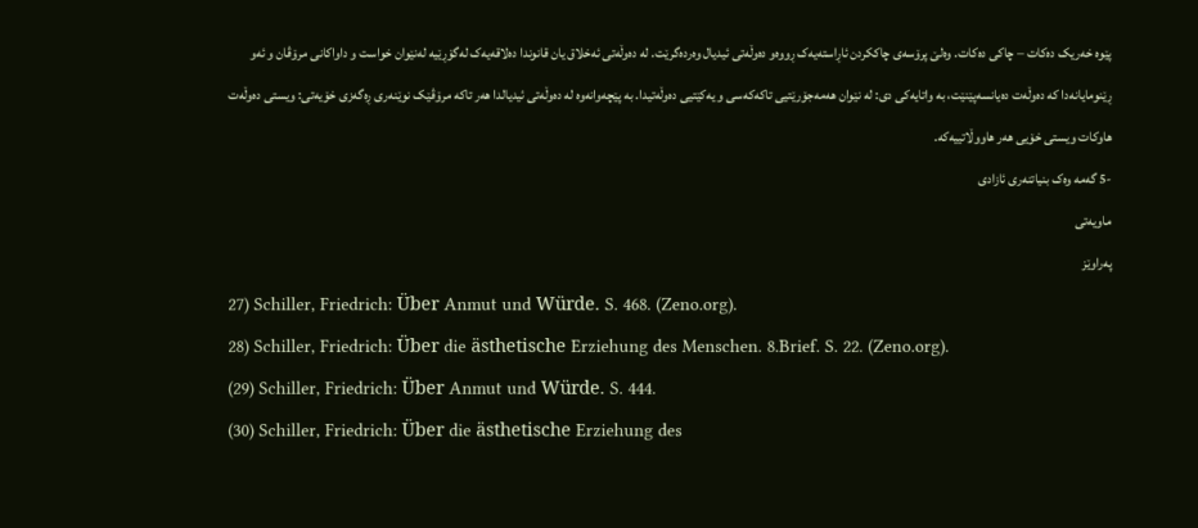پێوە خەریک دەکات – چاکی دەکات. وەلێ پرۆسەی چاککردن ئاڕاستەیەک ڕووەو دەوڵەتی ئیدیال وەردەگرێت. لە دەوڵەتی ئەخلاق یان قانوندا دەلاقەیەک لەگۆڕێیە لەنێوان خواست و داواکانی مرۆڤان و ئەو ڕێنومایانەدا کە دەوڵەت دەیانسەپێنێت، بە واتایەکی دی: لە نێوان هەمەجۆرێتیی تاکەکەسی و یەکێتیی دەوڵەتیدا. بە پێچەوانەوە لە دەوڵەتی ئیدیالدا هەر تاکە مرۆڤێک نوێنەری ڕەگەزی خۆیەتی: ویستی دەوڵەت هاوکات ویستی خۆیی هەر هاووڵاتییەکە.
-5 گەمە وەک بنیاتنەری ئازادی
ماویەتی
پەراوێز
27) Schiller, Friedrich: Über Anmut und Würde. S. 468. (Zeno.org).
28) Schiller, Friedrich: Über die ästhetische Erziehung des Menschen. 8.Brief. S. 22. (Zeno.org).
(29) Schiller, Friedrich: Über Anmut und Würde. S. 444.
(30) Schiller, Friedrich: Über die ästhetische Erziehung des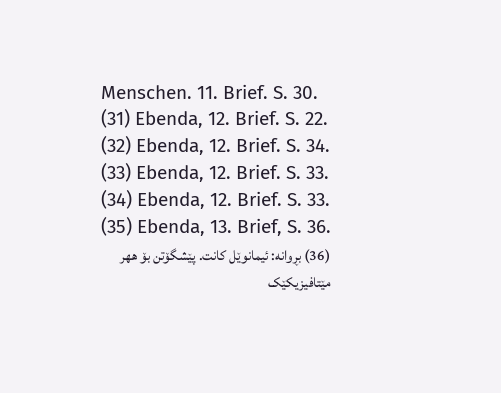Menschen. 11. Brief. S. 30.
(31) Ebenda, 12. Brief. S. 22.
(32) Ebenda, 12. Brief. S. 34.
(33) Ebenda, 12. Brief. S. 33.
(34) Ebenda, 12. Brief. S. 33.
(35) Ebenda, 13. Brief, S. 36.
(36) بڕوانە: ئیمانوێل کانت. پێشگۆتن بۆ ههر مێتافیزیکێک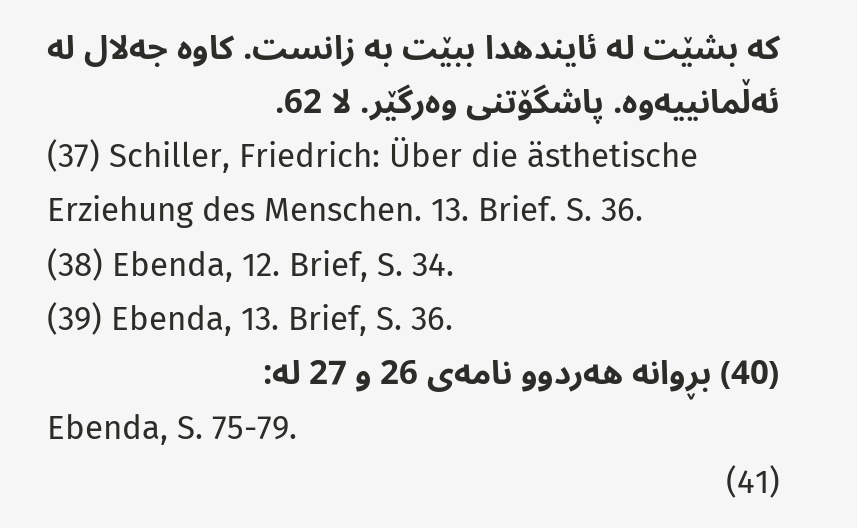که بشێت له ئایندهدا ببێت به زانست. کاوە جەلال لە ئەڵمانییەوە. پاشگۆتنی وەرگێر. لا 62.
(37) Schiller, Friedrich: Über die ästhetische Erziehung des Menschen. 13. Brief. S. 36.
(38) Ebenda, 12. Brief, S. 34.
(39) Ebenda, 13. Brief, S. 36.
(40) بڕوانە هەردوو نامەی 26 و 27 لە:
Ebenda, S. 75-79.
(41)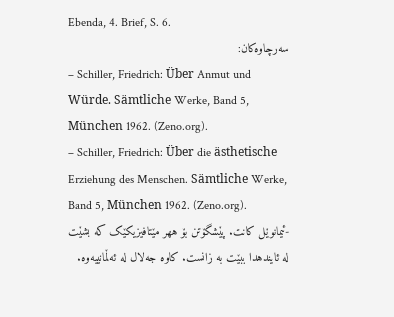Ebenda, 4. Brief, S. 6.
سەرچاوەکان:
– Schiller, Friedrich: Über Anmut und Würde. Sämtliche Werke, Band 5, München 1962. (Zeno.org).
– Schiller, Friedrich: Über die ästhetische Erziehung des Menschen. Sämtliche Werke, Band 5, München 1962. (Zeno.org).
-ئیمانوێل کانت. پێشگۆتن بۆ ههر مێتافیزیکێک که بشێت له ئایندهدا ببێت به زانست. کاوە جەلال لە ئەڵمانییەوە.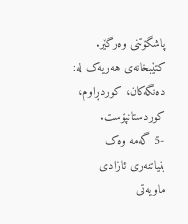پاشگۆتنی وەرگێر. کتێبخانەی هەریەک لە: دەنگەکان، کوردڕاوم، کوردستانپۆست.
-5 گەمە وەک بنیاتنەری ئازادی
ماویەتی